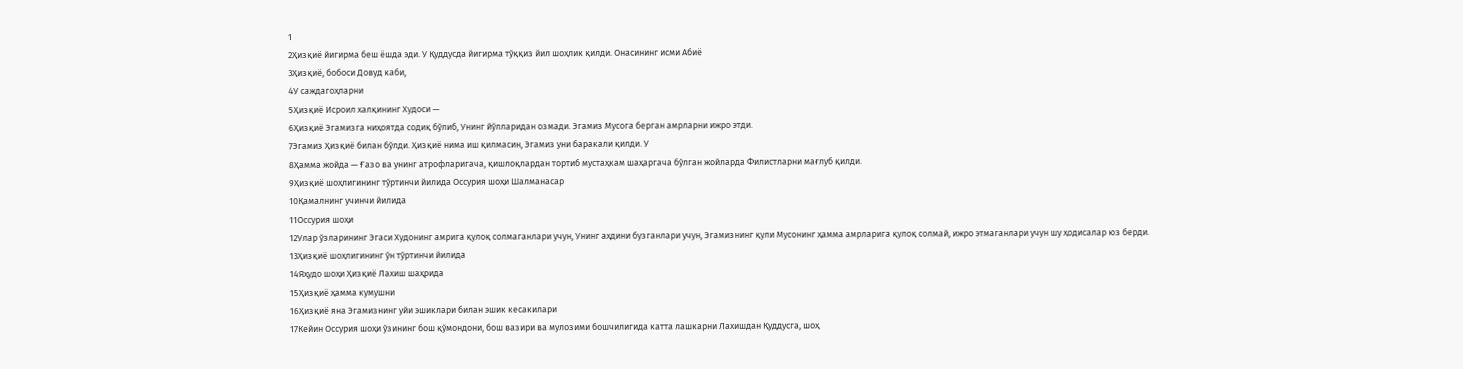1
2Ҳизқиё йигирма беш ёшда эди. У Қуддусда йигирма тўққиз йил шоҳлик қилди. Онасининг исми Абиё
3Ҳизқиё, бобоси Довуд каби,
4У саждагоҳларни
5Ҳизқиё Исроил халқининг Худоси —
6Ҳизқиё Эгамизга ниҳоятда содиқ бўлиб, Унинг йўлларидан озмади. Эгамиз Мусога берган амрларни ижро этди.
7Эгамиз Ҳизқиё билан бўлди. Ҳизқиё нима иш қилмасин, Эгамиз уни баракали қилди. У
8Ҳамма жойда — Ғазо ва унинг атрофларигача, қишлоқлардан тортиб мустаҳкам шаҳаргача бўлган жойларда Филистларни мағлуб қилди.
9Ҳизқиё шоҳлигининг тўртинчи йилида Оссурия шоҳи Шалманасар
10Қамалнинг учинчи йилида
11Оссурия шоҳи
12Улар ўзларининг Эгаси Худонинг амрига қулоқ солмаганлари учун, Унинг аҳдини бузганлари учун, Эгамизнинг қули Мусонинг ҳамма амрларига қулоқ солмай, ижро этмаганлари учун шу ҳодисалар юз берди.
13Ҳизқиё шоҳлигининг ўн тўртинчи йилида
14Яҳудо шоҳи Ҳизқиё Лахиш шаҳрида
15Ҳизқиё ҳамма кумушни
16Ҳизқиё яна Эгамизнинг уйи эшиклари билан эшик кесакилари
17Кейин Оссурия шоҳи ўзининг бош қўмондони, бош вазири ва мулозими бошчилигида катта лашкарни Лахишдан Қуддусга, шоҳ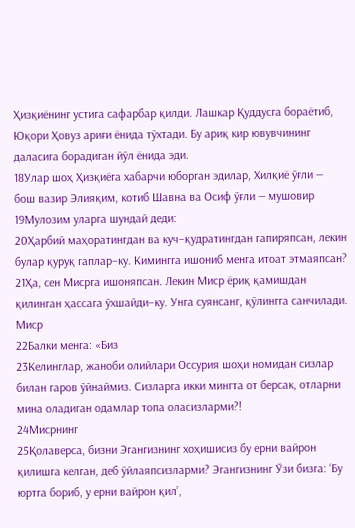Ҳизқиёнинг устига сафарбар қилди. Лашкар Қуддусга бораётиб, Юқори Ҳовуз ариғи ёнида тўхтади. Бу ариқ кир ювувчининг даласига борадиган йўл ёнида эди.
18Улар шоҳ Ҳизқиёга хабарчи юборган эдилар, Хилқиё ўғли — бош вазир Элияқим, котиб Шавна ва Осиф ўғли — мушовир
19Мулозим уларга шундай деди:
20Ҳарбий маҳоратингдан ва куч–қудратингдан гапиряпсан, лекин булар қуруқ гаплар–ку. Кимингга ишониб менга итоат этмаяпсан?
21Ҳа, сен Мисрга ишоняпсан. Лекин Миср ёриқ қамишдан қилинган ҳассага ўхшайди–ку. Унга суянсанг, қўлингга санчилади. Миср
22Балки менга: «Биз
23Келинглар, жаноби олийлари Оссурия шоҳи номидан сизлар билан гаров ўйнаймиз. Сизларга икки мингта от берсак, отларни мина оладиган одамлар топа оласизларми?!
24Мисрнинг
25Қолаверса, бизни Эгангизнинг хоҳишисиз бу ерни вайрон қилишга келган, деб ўйлаяпсизларми? Эгангизнинг Ўзи бизга: ‘Бу юртга бориб, у ерни вайрон қил’,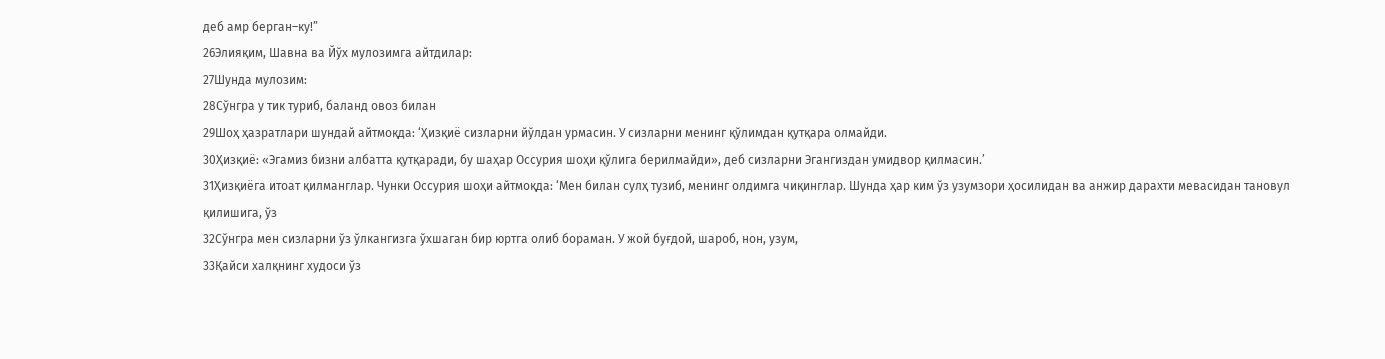деб амр берган–ку!”
26Элияқим, Шавна ва Йўх мулозимга айтдилар:
27Шунда мулозим:
28Сўнгра у тик туриб, баланд овоз билан
29Шоҳ ҳазратлари шундай айтмоқда: ‘Ҳизқиё сизларни йўлдан урмасин. У сизларни менинг қўлимдан қутқара олмайди.
30Ҳизқиё: «Эгамиз бизни албатта қутқаради, бу шаҳар Оссурия шоҳи қўлига берилмайди», деб сизларни Эгангиздан умидвор қилмасин.’
31Ҳизқиёга итоат қилманглар. Чунки Оссурия шоҳи айтмоқда: ‘Мен билан сулҳ тузиб, менинг олдимга чиқинглар. Шунда ҳар ким ўз узумзори ҳосилидан ва анжир дарахти мевасидан тановул қилишига, ўз
32Сўнгра мен сизларни ўз ўлкангизга ўхшаган бир юртга олиб бораман. У жой буғдой, шароб, нон, узум,
33Қайси халқнинг худоси ўз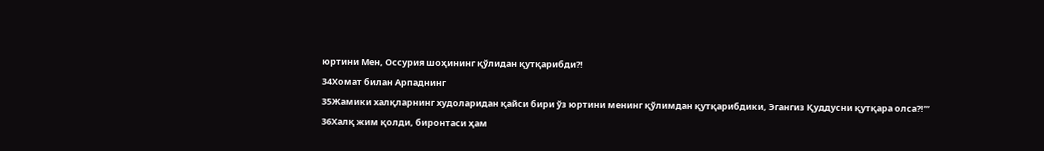юртини Мен, Оссурия шоҳининг қўлидан қутқарибди?!
34Хомат билан Арпаднинг
35Жамики халқларнинг худоларидан қайси бири ўз юртини менинг қўлимдан қутқарибдики, Эгангиз Қуддусни қутқара олса?!’”
36Халқ жим қолди, биронтаси ҳам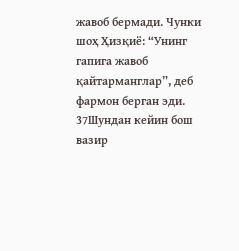жавоб бермади. Чунки шоҳ Ҳизқиё: “Унинг гапига жавоб қайтарманглар”, деб фармон берган эди.
37Шундан кейин бош вазир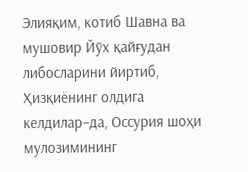Элияқим, котиб Шавна ва мушовир Йўх қайғудан либосларини йиртиб, Ҳизқиёнинг олдига келдилар–да, Оссурия шоҳи мулозимининг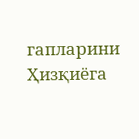гапларини Ҳизқиёга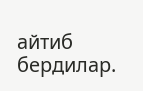айтиб бердилар.